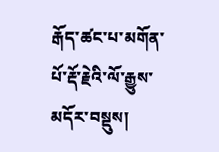རྒོད་ཚང་པ་མགོན་པོ་རྡོ་རྗེའི་ལོ་རྒྱུས་མདོར་བསྡུས།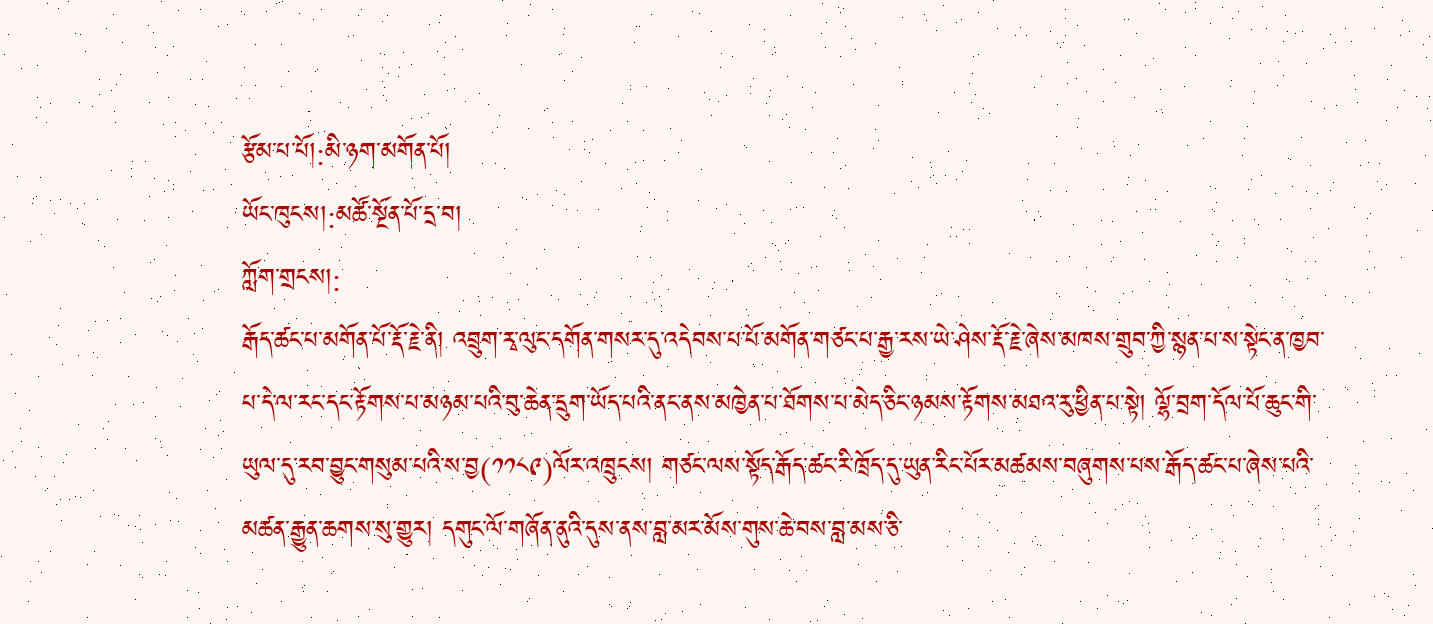རྩོམ་པ་པོ།:མི་ཉག་མགོན་པོ།
ཡོང་ཁུངས།:མཚོ་སྔོན་པོ་དྲ་བ།
ཀློག་གྲངས།:
རྒོད་ཚང་པ་མགོན་པོ་རྡོ་རྗེ་ནི། འབྲུག་རྭ་ལུང་དགོན་གསར་དུ་འདེབས་པ་པོ་མགོན་གཙང་པ་རྒྱ་རས་ཡེ་ཤེས་རྡོ་རྗེ་ཞེས་མཁས་གྲུབ་ཀྱི་སྙན་པ་ས་སྟེང་ན་ཁྱབ་པ་དེ་ལ་རང་དང་རྟོགས་པ་མཉམ་པའི་བུ་ཆེན་དྲུག་ཡོད་པའི་ནང་ནས་མཁྱེན་པ་ཐོགས་པ་མེད་ཅིང་ཉམས་རྟོགས་མཐའ་རུ་ཕྱིན་པ་སྟེ། ལྷོ་བྲག་དོལ་པོ་ཆུང་གི་ཡུལ་དུ་རབ་བྱུང་གསུམ་པའི་ས་བྱ(༡༡༨༩)ལོར་འཁྲུངས། གཙང་ལས་སྟོད་རྒོད་ཚང་རི་ཁྲོད་དུ་ཡུན་རིང་པོར་མཚམས་བཞུགས་པས་རྒོད་ཚང་པ་ཞེས་པའི་མཚན་རྒྱུན་ཆགས་སུ་གྱུར། དགུང་ལོ་གཞོན་ནུའི་དུས་ནས་བླ་མར་མོས་གུས་ཆེ་བས་བླ་མས་ཅི་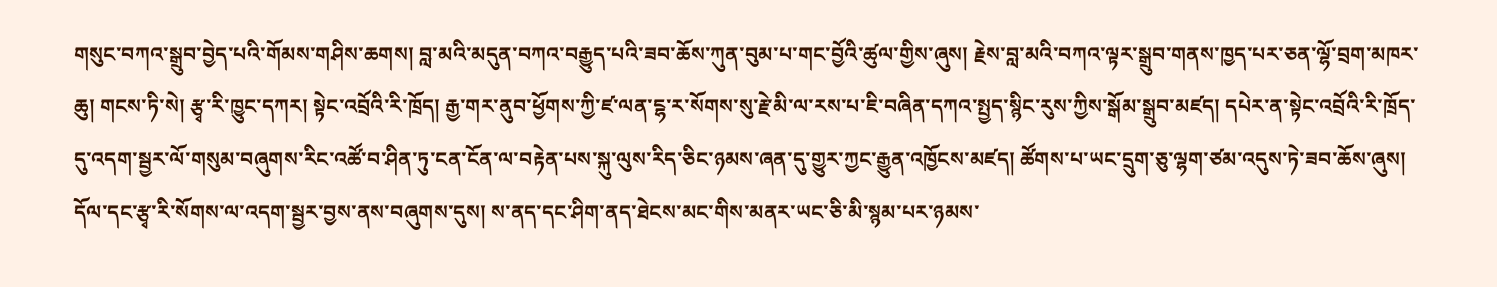གསུང་བཀའ་སྒྲུབ་བྱེད་པའི་གོམས་གཤིས་ཆགས། བླ་མའི་མདུན་བཀའ་བརྒྱུད་པའི་ཟབ་ཆོས་ཀུན་བུམ་པ་གང་བྱོའི་ཚུལ་གྱིས་ཞུས། རྗེས་བླ་མའི་བཀའ་ལྟར་སྒྲུབ་གནས་ཁྱད་པར་ཅན་ལྷོ་བྲག་མཁར་ཆུ། གངས་ཏི་སེ། རྩྭ་རི་ཁྱུང་དཀར། སྟེང་འབྲོའི་རི་ཁྲོད། རྒྱ་གར་ནུབ་ཕྱོགས་ཀྱི་ཛ་ལན་ངྷ་ར་སོགས་སུ་རྗེ་མི་ལ་རས་པ་ཇི་བཞིན་དཀའ་སྤྱད་སྙིང་རུས་ཀྱིས་སྒོམ་སྒྲུབ་མཛད། དཔེར་ན་སྟེང་འབྲོའི་རི་ཁྲོད་དུ་འདག་སྦྱར་ལོ་གསུམ་བཞུགས་རིང་འཚོ་བ་ཤིན་ཏུ་ངན་ངོན་ལ་བརྟེན་པས་སྐུ་ལུས་རིད་ཅིང་ཉམས་ཞན་དུ་གྱུར་ཀྱང་རྒྱུན་འཁྱོངས་མཛད། ཚོགས་པ་ཡང་དྲུག་ཅུ་ལྷག་ཙམ་འདུས་ཏེ་ཟབ་ཆོས་ཞུས། དོལ་དང་རྩྭ་རི་སོགས་ལ་འདག་སྦྱར་བྱས་ནས་བཞུགས་དུས། ས་ནད་དང་ཤིག་ནད་ཐེངས་མང་གིས་མནར་ཡང་ཅི་མི་སྙམ་པར་ཉམས་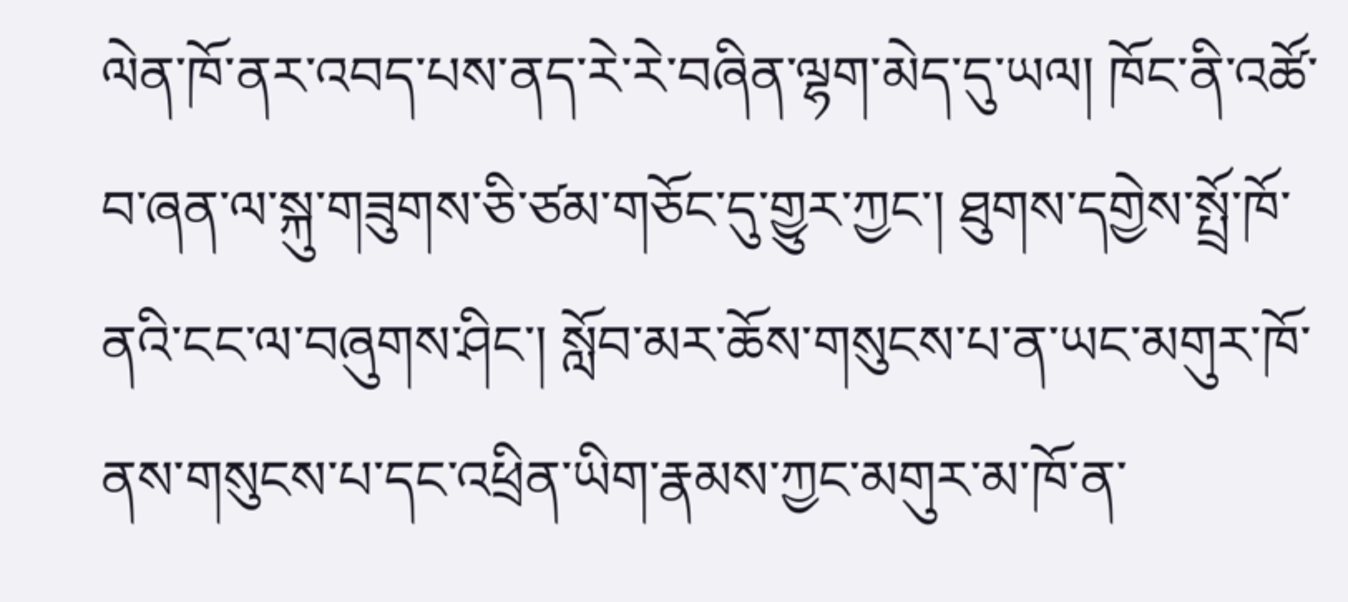ལེན་ཁོ་ནར་འབད་པས་ནད་རེ་རེ་བཞིན་ལྷག་མེད་དུ་ཡལ། ཁོང་ནི་འཚོ་བ་ཞན་ལ་སྐུ་གཟུགས་ཅི་ཙམ་གཅོང་དུ་གྱུར་ཀྱང་། ཐུགས་དགྱེས་སྤྲོ་ཁོ་ནའི་ངང་ལ་བཞུགས་ཤིང་། སློབ་མར་ཆོས་གསུངས་པ་ན་ཡང་མགུར་ཁོ་ནས་གསུངས་པ་དང་འཕྲིན་ཡིག་རྣམས་ཀྱང་མགུར་མ་ཁོ་ན་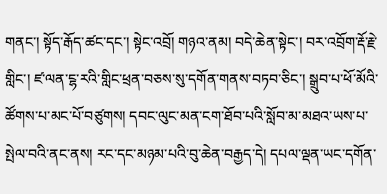གནང་། སྟོད་རྒོད་ཚང་དང་། སྟེང་འབྲོ། གཉའ་ནམ། བདེ་ཆེན་སྟེང་། བར་འབྲོག་རྡོ་རྗེ་གླིང་། ཛ་ལན་ངྷ་རའི་གླིང་ཕྲན་བཅས་སུ་དགོན་གནས་བཏབ་ཅིང་། སྒྲུབ་པ་ཕོ་མོའི་ཚོགས་པ་མང་པོ་བཙུགས། དབང་ལུང་མན་ངག་ཐོབ་པའི་སློབ་མ་མཐའ་ཡས་པ་སྤེལ་བའི་ནང་ནས། རང་དང་མཉམ་པའི་བུ་ཆེན་བརྒྱད་དེ། དཔལ་ལྡན་ཡང་དགོན་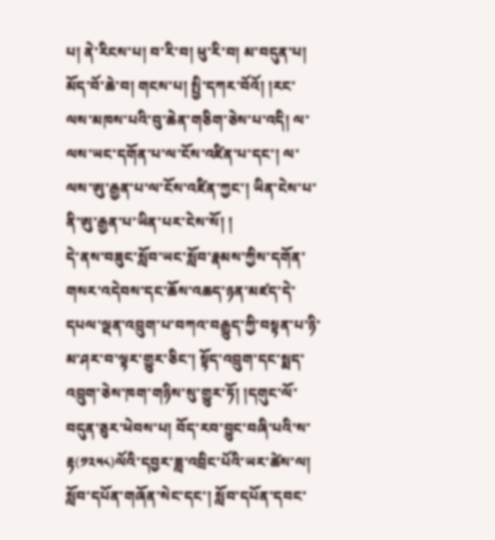པ། ནེ་རིངས་པ། བ་རི་བ། ཕུ་རི་བ། མ་བདུན་པ། མོད་བོ་ཆེ་བ། གངས་པ། སྤྱི་དཀར་བོའོ། །རང་ལས་མཁས་པའི་བུ་ཆེན་གཅིག་ཅེས་པ་འདི། ལ་ལས་ཡང་དགོན་པ་ལ་ངོས་འཛིན་པ་དང་། ལ་ལས་ཨུ་རྒྱན་པ་ལ་ངོས་འཛིན་ཀྱང་། ཡིན་ངེས་པ་ནི་ཨུ་རྒྱན་པ་ཡིན་པར་ངེས་སོ། །
དེ་ནས་བཟུང་སློབ་ཡང་སློབ་རྣམས་ཀྱིས་དགོན་གསར་འདེབས་དང་ཆོས་འཆད་ཉན་མཛད་དེ་དཔལ་ལྡན་འབྲུག་པ་བཀའ་བརྒྱུད་ཀྱི་བསྟན་པ་ཉི་མ་ཤར་བ་ལྟར་གྱུར་ཅིང་། སྟོད་འབྲུག་དང་སྨད་འབྲུག་ཅེས་ཁག་གཉིས་སུ་གྱུར་ཏོ། །དགུང་ལོ་བདུན་ཅུར་ཕེབས་པ། བོད་རབ་བྱུང་བཞི་པའི་ས་རྟ(༡༢༥༨)ལོའི་དབྱར་ཟླ་འབྲིང་པོའི་ཡར་ཚེས་ལ། སློབ་དཔོན་གཞོན་སེང་དང་། སློབ་དཔོན་དབང་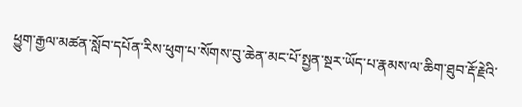ཕྱུག་རྒྱལ་མཚན་སློབ་དཔོན་རིས་ཕུག་པ་སོགས་བུ་ཆེན་མང་པོ་སྤྱན་སྔར་ཡོད་པ་རྣམས་ལ་ཆིག་ཐུབ་རྡོ་རྗེའི་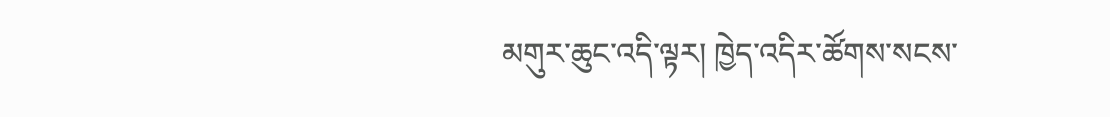མགུར་ཆུང་འདི་ལྟར། ཁྱེད་འདིར་ཚོགས་སངས་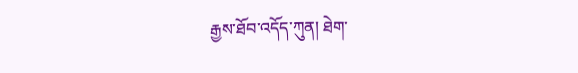རྒྱས་ཐོབ་འདོད་ཀུན། ཐེག་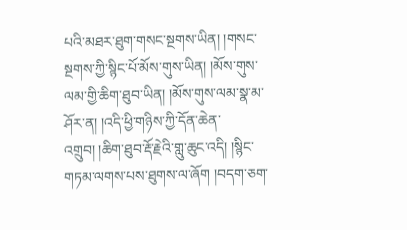པའི་མཐར་ཐུག་གསང་སྔགས་ཡིན། །གསང་སྔགས་ཀྱི་སྙིང་པོ་མོས་གུས་ཡིན། །མོས་གུས་ལམ་གྱི་ཆིག་ཐུབ་ཡིན། །མོས་གུས་ལམ་སྣ་མ་ཤོར་ན། །འདི་ཕྱི་གཉིས་ཀྱི་དོན་ཆེན་འགྲུབ། །ཆིག་ཐུབ་རྡོ་རྗེའི་གླུ་ཆུང་འདི། །སྙིང་གཏམ་ལགས་པས་ཐུགས་ལ་ཞོག །བདག་ཅག་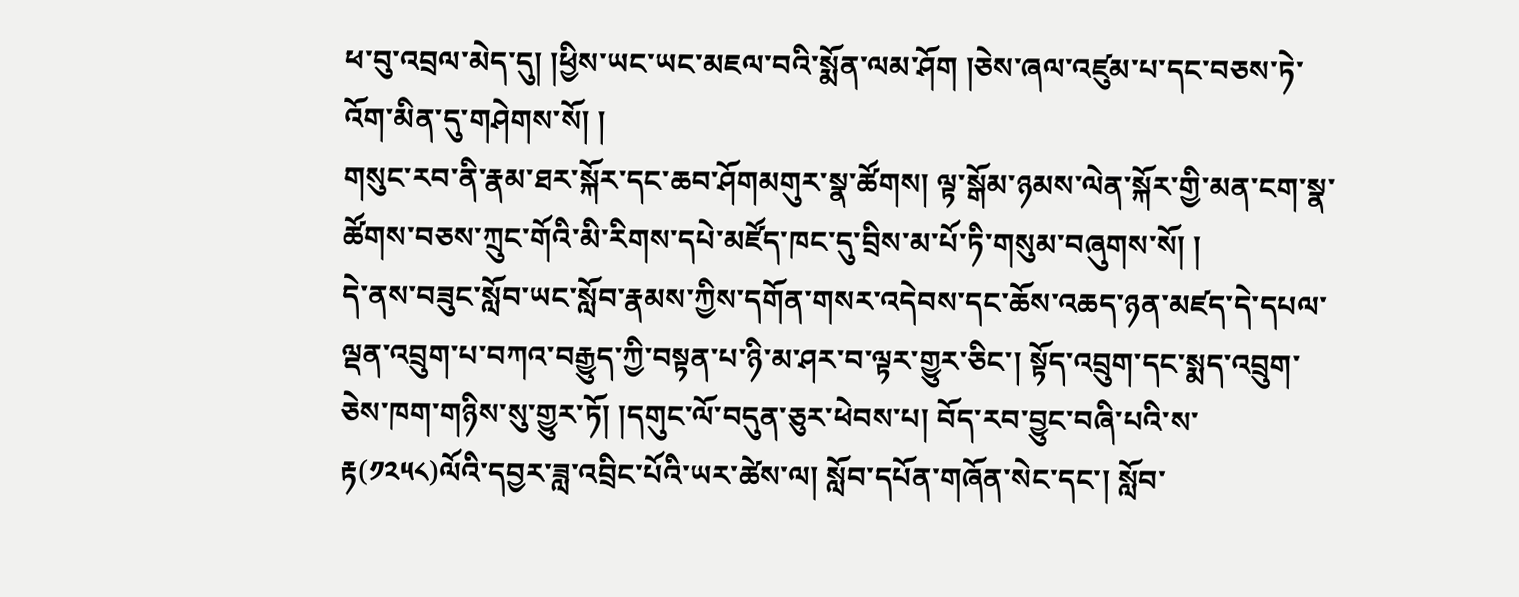ཕ་བུ་འབྲལ་མེད་དུ། །ཕྱིས་ཡང་ཡང་མཇལ་བའི་སྨོན་ལམ་ཤོག །ཅེས་ཞལ་འཛུམ་པ་དང་བཅས་ཏེ་འོག་མིན་དུ་གཤེགས་སོ། །
གསུང་རབ་ནི་རྣམ་ཐར་སྐོར་དང་ཆབ་ཤོགམགུར་སྣ་ཚོགས། ལྟ་སྒོམ་ཉམས་ལེན་སྐོར་གྱི་མན་ངག་སྣ་ཚོགས་བཅས་ཀྲུང་གོའི་མི་རིགས་དཔེ་མཛོད་ཁང་དུ་བྲིས་མ་པོ་ཏི་གསུམ་བཞུགས་སོ། །
དེ་ནས་བཟུང་སློབ་ཡང་སློབ་རྣམས་ཀྱིས་དགོན་གསར་འདེབས་དང་ཆོས་འཆད་ཉན་མཛད་དེ་དཔལ་ལྡན་འབྲུག་པ་བཀའ་བརྒྱུད་ཀྱི་བསྟན་པ་ཉི་མ་ཤར་བ་ལྟར་གྱུར་ཅིང་། སྟོད་འབྲུག་དང་སྨད་འབྲུག་ཅེས་ཁག་གཉིས་སུ་གྱུར་ཏོ། །དགུང་ལོ་བདུན་ཅུར་ཕེབས་པ། བོད་རབ་བྱུང་བཞི་པའི་ས་རྟ(༡༢༥༨)ལོའི་དབྱར་ཟླ་འབྲིང་པོའི་ཡར་ཚེས་ལ། སློབ་དཔོན་གཞོན་སེང་དང་། སློབ་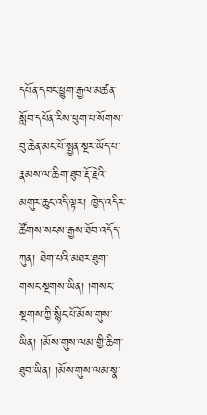དཔོན་དབང་ཕྱུག་རྒྱལ་མཚན་སློབ་དཔོན་རིས་ཕུག་པ་སོགས་བུ་ཆེན་མང་པོ་སྤྱན་སྔར་ཡོད་པ་རྣམས་ལ་ཆིག་ཐུབ་རྡོ་རྗེའི་མགུར་ཆུང་འདི་ལྟར། ཁྱེད་འདིར་ཚོགས་སངས་རྒྱས་ཐོབ་འདོད་ཀུན། ཐེག་པའི་མཐར་ཐུག་གསང་སྔགས་ཡིན། །གསང་སྔགས་ཀྱི་སྙིང་པོ་མོས་གུས་ཡིན། །མོས་གུས་ལམ་གྱི་ཆིག་ཐུབ་ཡིན། །མོས་གུས་ལམ་སྣ་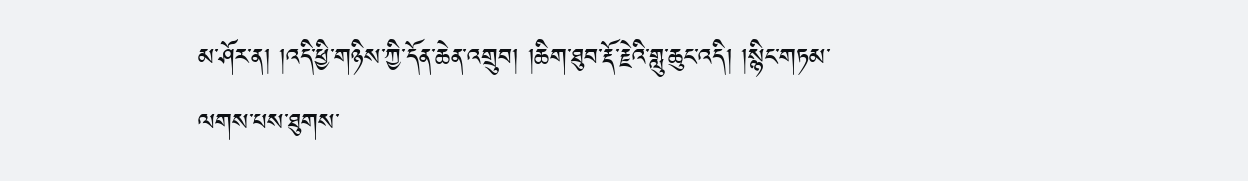མ་ཤོར་ན། །འདི་ཕྱི་གཉིས་ཀྱི་དོན་ཆེན་འགྲུབ། །ཆིག་ཐུབ་རྡོ་རྗེའི་གླུ་ཆུང་འདི། །སྙིང་གཏམ་ལགས་པས་ཐུགས་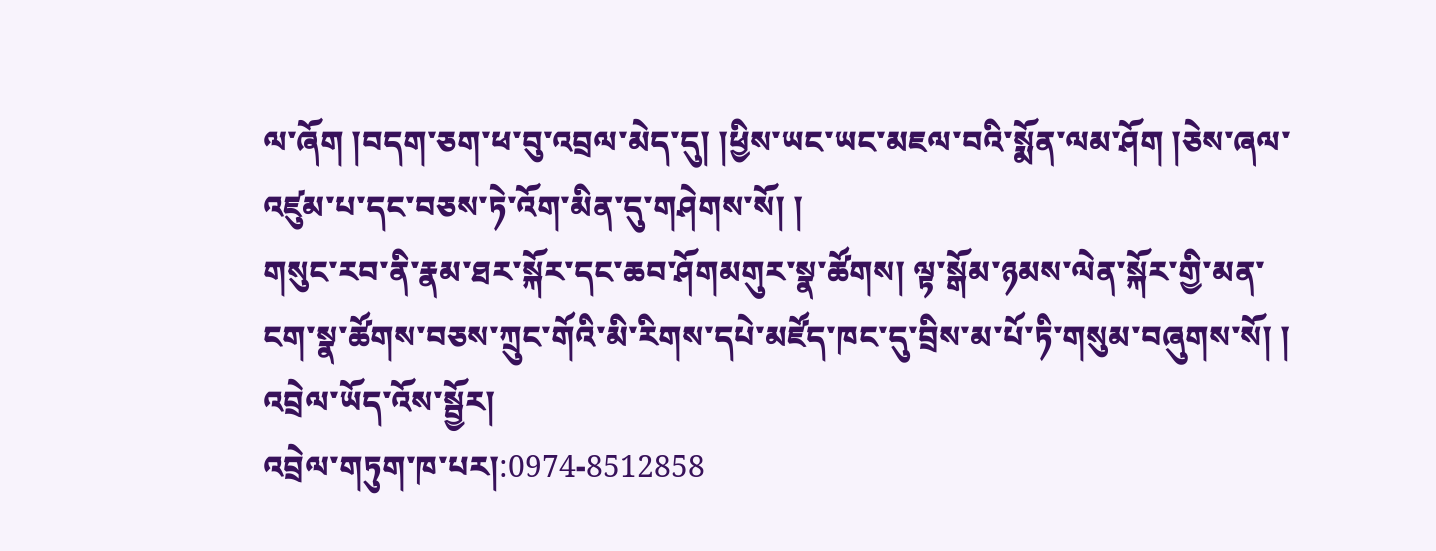ལ་ཞོག །བདག་ཅག་ཕ་བུ་འབྲལ་མེད་དུ། །ཕྱིས་ཡང་ཡང་མཇལ་བའི་སྨོན་ལམ་ཤོག །ཅེས་ཞལ་འཛུམ་པ་དང་བཅས་ཏེ་འོག་མིན་དུ་གཤེགས་སོ། །
གསུང་རབ་ནི་རྣམ་ཐར་སྐོར་དང་ཆབ་ཤོགམགུར་སྣ་ཚོགས། ལྟ་སྒོམ་ཉམས་ལེན་སྐོར་གྱི་མན་ངག་སྣ་ཚོགས་བཅས་ཀྲུང་གོའི་མི་རིགས་དཔེ་མཛོད་ཁང་དུ་བྲིས་མ་པོ་ཏི་གསུམ་བཞུགས་སོ། །
འབྲེལ་ཡོད་འོས་སྦྱོར།
འབྲེལ་གཏུག་ཁ་པར།:0974-8512858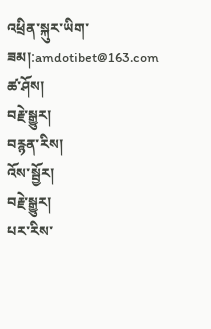འཕྲིན་སྐུར་ཡིག་ཟམ།:amdotibet@163.com
ཚ་ཤོས།
བརྗེ་སྒྱུར།
བརྙན་རིས།
འོས་སྦྱོར།
བརྗེ་སྒྱུར།
པར་རིས་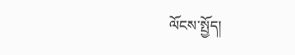ལོངས་སྤྱོད།